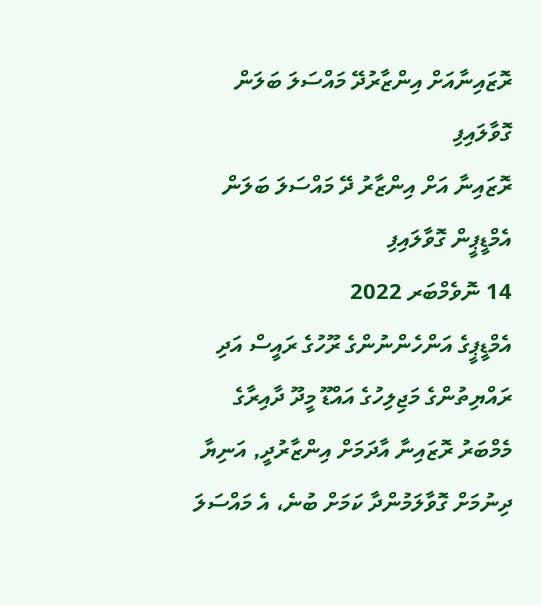ރޮޒައިނާއަށް އިންޒާރުދޭ މައްސަލަ ބަލަން ގޮވާލައިފި
ރޮޒައިނާ އަށް އިންޒާރު ދޭ މައްސަލަ ބަލަން އެމްޑީޕީން ގޮވާލައިފި
14 ނޮވެމްބަރ 2022
އެމްޑީޕީގެ އަންހެންނުންގެ ރޫހުގެ ރައީސް އަދި ރައްޔިތުންގެ މަޖިލިހުގެ އައްޑޫ މީދޫ ދާއިރާގެ މެމްބަރު ރޮޒައިނާ އާދަމަށް އިންޒާރުދީ, އަނިޔާ ދިނުމަށް ގޮވާލަމުންދާ ކަމަށް ބުނެ، އެ މައްސަލަ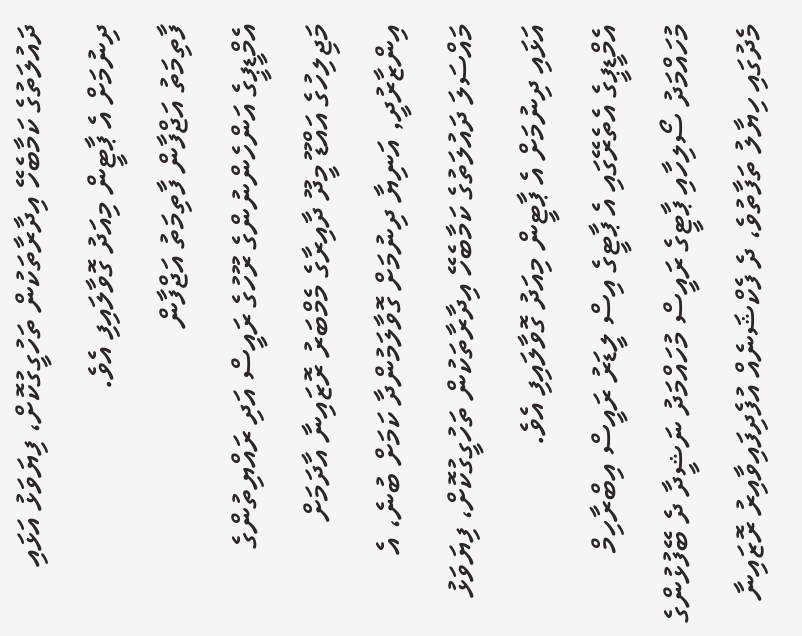ދައުލަތުގެ ކަމާބެހޭ އިދާރާތަކުން ތަހުގީގުކޮށް، ފިޔަވަޅު އަޅައި ދިނުމަށް އެ ޕާޓީން މިއަދު ގޮވާލައިފި އެވެ.
ފާތިމަތު އަޖްފާން ފާތިމަތު އަޖްފާން
އެމްޑީޕީގެ އަންހެންނުންގެ ރޫހުގެ ރައީސް އަދި ރައްޔިތުންގެ މަޖިލިހުގެ އައްޑޫ މީދޫ ދާއިރާގެ މެމްބަރު ރޮޒައިނާ އާދަމަށް އިންޒާރުދީ, އަނިޔާ ދިނުމަށް ގޮވާލަމުންދާ ކަމަށް ބުނެ، އެ މައްސަލަ ދައުލަތުގެ ކަމާބެހޭ އިދާރާތަކުން ތަހުގީގުކޮށް، ފިޔަވަޅު އަޅައި ދިނުމަށް އެ ޕާޓީން މިއަދު ގޮވާލައިފި އެވެ.
އެމްޑީޕީގެ އެތެރޭގައި އެ ޕާޓީގެ އިސް ލީޑަރު ރައީސް އިބްރާހިމް މުހައްމަދު ސޯލިހާއި ޕާޓީގެ ރައީސް މުހައްމަދު ނަޝީދާ ދެ ބޭފުޅުންގެ މެދުގައި ހިޔާލު ތަފާތުވެ، ދެ ފެކްޝަނެއް އުފެދިފައިވާއިރު ރޮޒައިނާ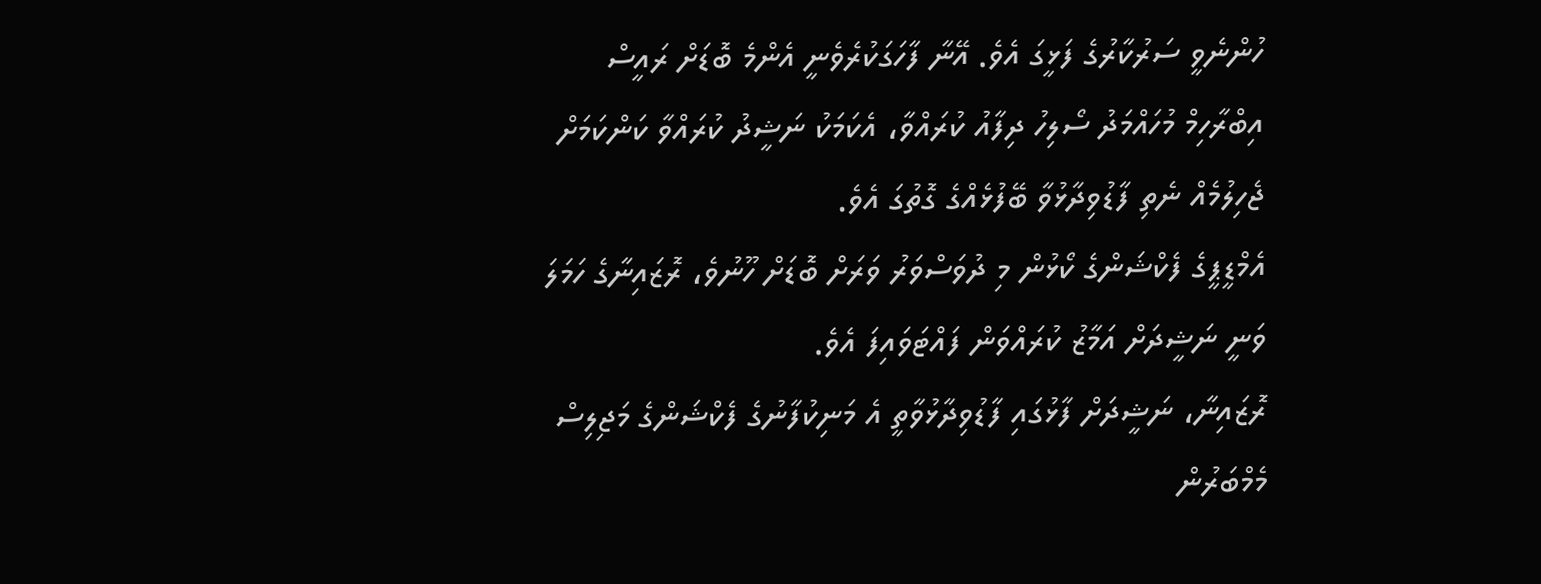ހުންނެވީ ސަރުކާރުގެ ފަޅީގަ އެވެ. އޭނާ ފާހަގަކުރެވެނީ އެންމެ ބޮޑަށް ރައީސް އިބްރާހިމް މުހައްމަދު ސޯލިހު ދިފާއު ކުރައްވާ، އެކަމަކު ނަޝީދު ކުރައްވާ ކަންކަމަށް ޖެހިލުމެއް ނެތި ފާޑުވިދާޅުވާ ބޭފުޅެއްގެ ގޮތުގަ އެވެ.
އެމްޑީޕީގެ ފެކްޝަންގެ ކޯޅުން މި ދުވަސްވަރު ވަރަށް ބޮޑަށް ހޫނުވެ، ރޮޒައިނާގެ ހަމަލަ ވަނީ ނަޝީދަށް އަމާޒު ކުރައްވަން ފައްޓަވައިފަ އެވެ.
ރޮޒައިނާ، ނަޝީދަށް ފާޅުގައި ފާޑުވިދާޅުވާތީ އެ މަނިކުފާނުގެ ފެކްޝަންގެ މަޖިލިސް މެމްބަރުން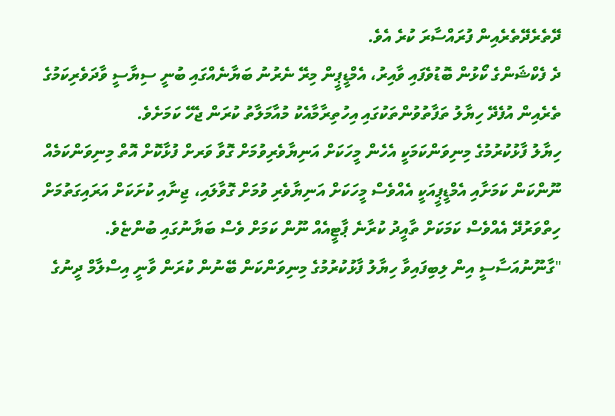ދޭތެރެދޭތެރެއިން ފުރައްސާރަ ކުރެ އެވެ.
ދެ ފެކްޝަންގެ ކޯޅުން ބޮޑުވެފައި ވާއިރު، އެމްޑީޕީން މިރޭ ނެރުނު ބަޔާނެއްގައި ބުނީ ސިޔާސީ ވާދަވެރިކަމުގެ ތެރެއިން އުފެދޭ ހިޔާލު ތަފާތުވުންތަކުގައި އިހުތިރާމާއެކު މުއާމަލާތު ކުރަން ޖެހޭ ކަމަށެވެ.
ހިޔާލު ފާޅުކުރުމުގެ މިނިވަންކަމަކީ އެހެން މީހަކަށް އަނިޔާވެރިވުމަށް ގޮވާ ވަރށް ފުޅާކޮށް އޮތް މިނިވަންކަމެއް ނޫންކަން ކަމަށާއި އެމްޑީޕީއަކީ އެއްވެސް މީހަކަށް އަނިޔާވެރި ވުމަށް ގޮވާލައި، ޖިނާއި ކުށަކަށް އަރައިގަތުމަށް ހިތްވަރުދޭ އެއްވެސް ކަމަކަށް ތާއީދު ކުރާނެ ޕާޓީއެއް ނޫން ކަމަށް ވެސް ބަޔާނުގައި ބުންޏެވެ.
"ގާނޫނުއަސާސީ އިން ލިބިފައިވާ ހިޔާލު ފާޅުކުރުމުގެ މިނިވަންކަން ބޭނުން ކުރަން ވާނީ އިސްލާމް ދީނުގެ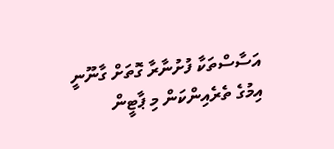އަސާސްތަކާ ފުށުނާރާ ގޮތަށް ގާނޫނީ އިމުގެ ތެރެއިންކަން މި ޕާޓީން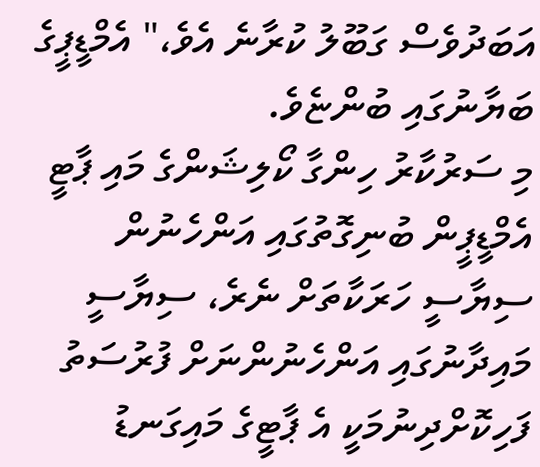އަބަދުވެސް ގަބޫލު ކުރާނެ އެވެ،" އެމްޑީޕީގެ ބަޔާނުގައި ބުންޏެވެ.
މި ސަރުކާރު ހިންގާ ކޯލިޝަންގެ މައި ޕާޓީ އެމްޑީޕީން ބުނިގޮތުގައި އަންހެނުން ސިޔާސީ ހަރަކާތަށް ނެރެ، ސިޔާސީ މައިދާނުގައި އަންހެނުންނަށް ފުރުސަތު ފަހިކޮށްދިނުމަކީ އެ ޕާޓީގެ މައިގަނޑު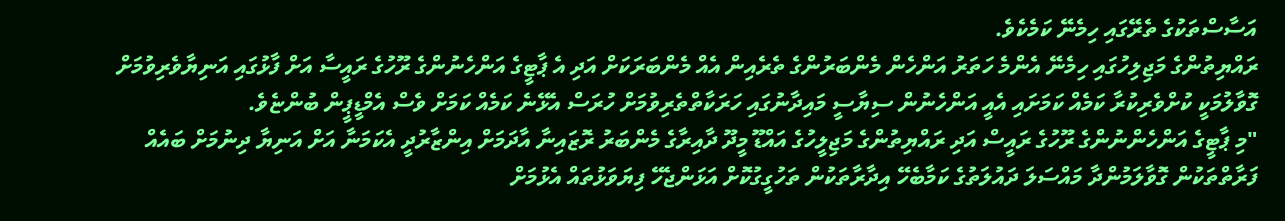އަސާސްތަކުގެ ތެރޭގައި ހިމެނޭ ކަމެކެވެ.
ރައްޔިތުންގެ މަޖިލިހުގައި ހިމެނޭ އެންމެ ހަތަރު އަންހެން މެންބަރުންގެ ތެރެއިން އެއް މެންބަރަކަށް އަދި އެ ޕާޓީގެ އަންހެނުންގެ ރޫހުގެ ރައީސާ އަށް ފާޅުގައި އަނިޔާވެރިވުމަށް ގޮވާލުމަކީ ކުށްވެރިކުރާ ކަމެއް ކަމަށައި އެއީ އަންހެނުން ސިޔާސީ މައިދާނުގައި ހަރަކާތްތެރިވުމަށް ހުރަސް އެޅޭނެ ކަމެއް ކަމަށް ވެސް އެމްޑީޕީން ބުންޏެވެ.
"މި ޕާޓީގެ އަންހެންނުންގެ ރޫހުގެ ރައީސް އަދި ރައްޔިތުންގެ މަޖިލީހުގެ އައްޑޫ މީދޫ ދާއިރާގެ މެންބަރު ރޮޒައިނާ އާދަމަށް އިންޒާރުދީ އެކަމަނާ އަށް އަނިޔާ ދިނުމަށް ބައެއް ފަރާތްތަކުން ގޮވާލަމުންދާ މައްސަލަ ދައުލަތުގެ ކަމާބެހޭ އިދާރާތަކުން ތަހުގީގުކޮށް އަޅަންޖެހޭ ފިޔަވަޅުތައް އެޅުމަށް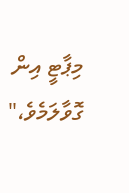މިޕާޓީ އިން ގޮވާލަމެވެ،"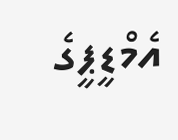އެމްޑީޕީގެ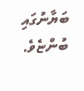ބަޔާނުގައި ބުންޏެވެ.